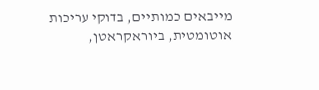מייבאים כמותיים, בדוקי עריכות אוטומטית, ביוראקראטן,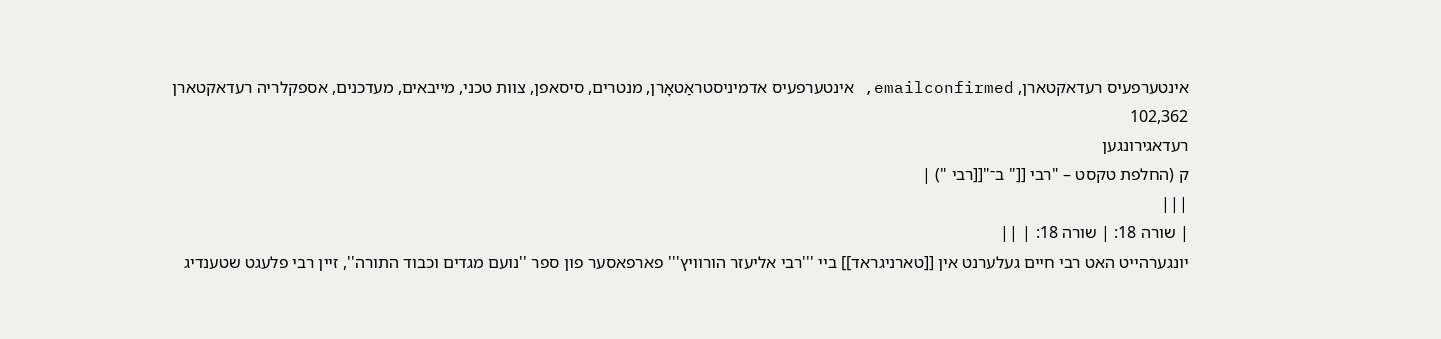אינטערפעיס רעדאקטארן, emailconfirmed, אינטערפעיס אדמיניסטראַטאָרן, מנטרים, סיסאפן, צוות טכני, מייבאים, מעדכנים, אספקלריה רעדאקטארן
102,362
רעדאגירונגען
ק (החלפת טקסט – "רבי [[" ב־"[[רבי ") |
|||
| שורה 18: | שורה 18: | ||
יונגערהייט האט רבי חיים געלערנט אין [[טארניגראד]] ביי '''רבי אליעזר הורוויץ''' פארפאסער פון ספר ''נועם מגדים וכבוד התורה'', זיין רבי פלעגט שטענדיג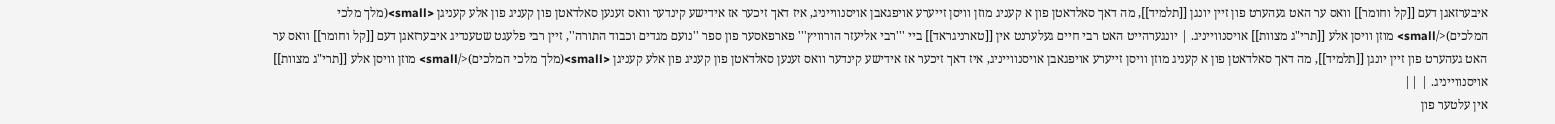איבערזאגן דעם [[קל וחומר]] וואס ער האט געהערט פון זיין יונגן [[תלמיד]], מה דאך סאלדאטן פון א קעניג מוזן וויסן זייערע אויפגאבן אויסנווייניג, איז דאך זיכער אז אידישע קינדער וואס זענען סאלדאטן פון קעניג פון אלע קעניגן <small>(מלך מלכי המלכים)</small> מוזן וויסן אלע [[תרי"ג מצוות]] אויסנווייניג. | יונגערהייט האט רבי חיים געלערנט אין [[טארניגראד]] ביי '''רבי אליעזר הורוויץ''' פארפאסער פון ספר ''נועם מגדים וכבוד התורה'', זיין רבי פלעגט שטענדיג איבערזאגן דעם [[קל וחומר]] וואס ער האט געהערט פון זיין יונגן [[תלמיד]], מה דאך סאלדאטן פון א קעניג מוזן וויסן זייערע אויפגאבן אויסנווייניג, איז דאך זיכער אז אידישע קינדער וואס זענען סאלדאטן פון קעניג פון אלע קעניגן <small>(מלך מלכי המלכים)</small> מוזן וויסן אלע [[תרי"ג מצוות]] אויסנווייניג. | ||
אין עלטער פון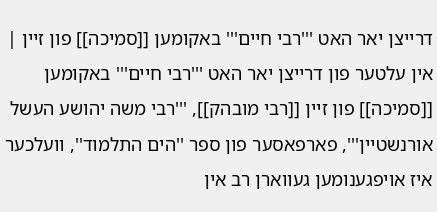דרייצן יאר האט '''רבי חיים''' באקומען [[סמיכה]] פון זיין | אין עלטער פון דרייצן יאר האט '''רבי חיים''' באקומען [[סמיכה]] פון זיין [[רבי מובהק]], '''רבי משה יהושע העשל אורנשטיין''', פארפאסער פון ספר ''הים התלמוד'', וועלכער איז אויפגענומען געווארן רב אין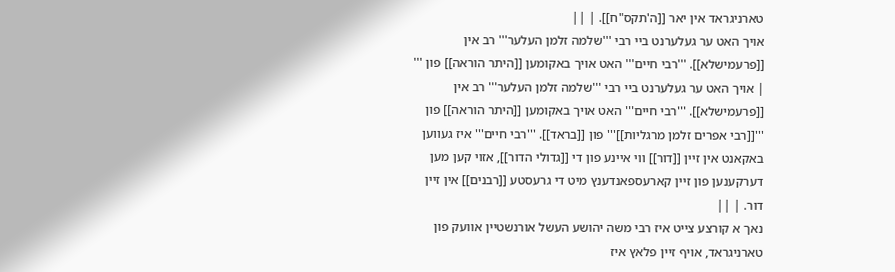טארניגראד אין יאר [[ה'תקס"ח]]. | ||
אויך האט ער געלערנט ביי רבי '''שלמה זלמן העלער''' רב אין [[פרעמישלא]]. '''רבי חיים''' האט אויך באקומען [[היתר הוראה]] פון ''' | אויך האט ער געלערנט ביי רבי '''שלמה זלמן העלער''' רב אין [[פרעמישלא]]. '''רבי חיים''' האט אויך באקומען [[היתר הוראה]] פון '''[[רבי אפרים זלמן מרגליות]]''' פון [[בראד]]. '''רבי חיים''' איז געווען באקאנט אין זיין [[דור]] ווי איינע פון די [[גדולי הדור]], אזוי קען מען דערקענען פון זיין קארעספאנדענץ מיט די גרעסטע [[רבנים]] אין זיין דור. | ||
נאך א קורצע צייט איז רבי משה יהושע העשל אורנשטיין אוועק פון טארניגראד, אויף זיין פלאץ איז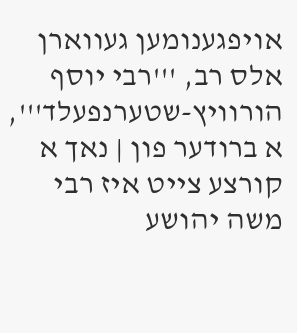אויפגענומען געווארן אלס רב, '''רבי יוסף הורוויץ-שטערנפעלד''', א ברודער פון | נאך א קורצע צייט איז רבי משה יהושע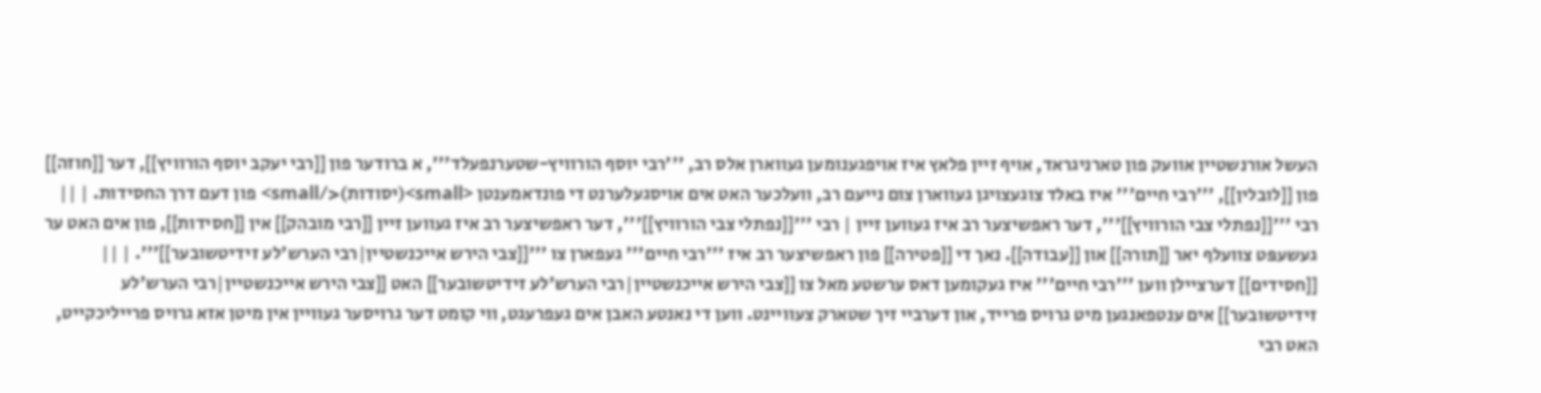העשל אורנשטיין אוועק פון טארניגראד, אויף זיין פלאץ איז אויפגענומען געווארן אלס רב, '''רבי יוסף הורוויץ-שטערנפעלד''', א ברודער פון [[רבי יעקב יוסף הורוויץ]], דער [[חוזה]] פון [[לובלין]], '''רבי חיים''' איז באלד צוגעצויגן געווארן צום נייעם רב, וועלכער האט אים אויסגעלערנט די פונדאמענטן <small>(יסודות)</small> פון דעם דרך החסידות. | ||
רבי '''[[נפתלי צבי הורוויץ]]''', דער ראפשיצער רב איז געווען זיין | רבי '''[[נפתלי צבי הורוויץ]]''', דער ראפשיצער רב איז געווען זיין [[רבי מובהק]] אין [[חסידות]], פון אים האט ער געשעפּט צוועלף יאר [[תורה]] און [[עבודה]]. נאך די [[פטירה]] פון ראפשיצער רב איז '''רבי חיים''' געפארן צו '''[[צבי הירש אייכנשטיין|רבי הערש'לע זידיטשובער]]'''. | ||
[[חסידים]] דערציילן ווען '''רבי חיים''' איז געקומען דאס ערשטע מאל צו [[צבי הירש אייכנשטיין|רבי הערש'לע זידיטשובער]] האט [[צבי הירש אייכנשטיין|רבי הערש'לע זידיטשובער]] אים ענטפאנגען מיט גרויס פרייד, און דערביי זיך שטארק צעוויינט. ווען די נאנטע האבן אים געפרעגט, ווי קומט דער גרויסער געוויין אין מיטן אזא גרויס פרייליכקייט, האט רבי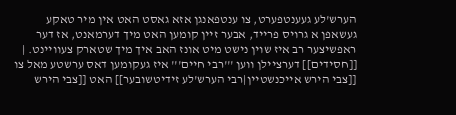הערש'לע געענטפערט, צו ענטפאנגן אזא גאסט האט אין מיר טאקע געשאפן א גרויס פרייד, אבער זיין קומען האט מיך דערמאנט, אז דער ראפשיצער רב איז שוין נישט מיט אונז האב איך מיך שטארק צעוויינט. | [[חסידים]] דערציילן ווען '''רבי חיים''' איז געקומען דאס ערשטע מאל צו [[צבי הירש אייכנשטיין|רבי הערש'לע זידיטשובער]] האט [[צבי הירש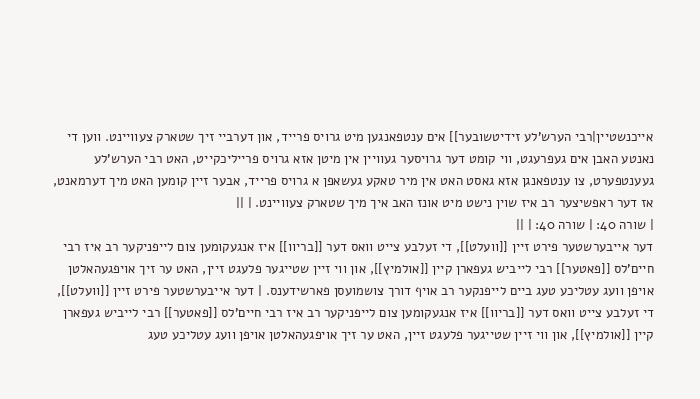אייכנשטיין|רבי הערש'לע זידיטשובער]] אים ענטפאנגען מיט גרויס פרייד, און דערביי זיך שטארק צעוויינט. ווען די נאנטע האבן אים געפרעגט, ווי קומט דער גרויסער געוויין אין מיטן אזא גרויס פרייליכקייט, האט רבי הערש'לע געענטפערט, צו ענטפאנגן אזא גאסט האט אין מיר טאקע געשאפן א גרויס פרייד, אבער זיין קומען האט מיך דערמאנט, אז דער ראפשיצער רב איז שוין נישט מיט אונז האב איך מיך שטארק צעוויינט. | ||
| שורה 40: | שורה 40: | ||
דער אייבערשטער פירט זיין [[וועלט]], די זעלבע צייט וואס דער [[בריוו]] איז אנגעקומען צום לייפניקער רב איז רבי חיים'לס [[פאטער]] רבי לייביש געפארן קיין [[אולמיץ]], און ווי זיין שטייגער פלעגט זיין, האט ער זיך אויפגעהאלטן אויפן וועג עטליכע טעג ביים לייפנקער רב אויף דורך צושמועסן פארשידענס. | דער אייבערשטער פירט זיין [[וועלט]], די זעלבע צייט וואס דער [[בריוו]] איז אנגעקומען צום לייפניקער רב איז רבי חיים'לס [[פאטער]] רבי לייביש געפארן קיין [[אולמיץ]], און ווי זיין שטייגער פלעגט זיין, האט ער זיך אויפגעהאלטן אויפן וועג עטליכע טעג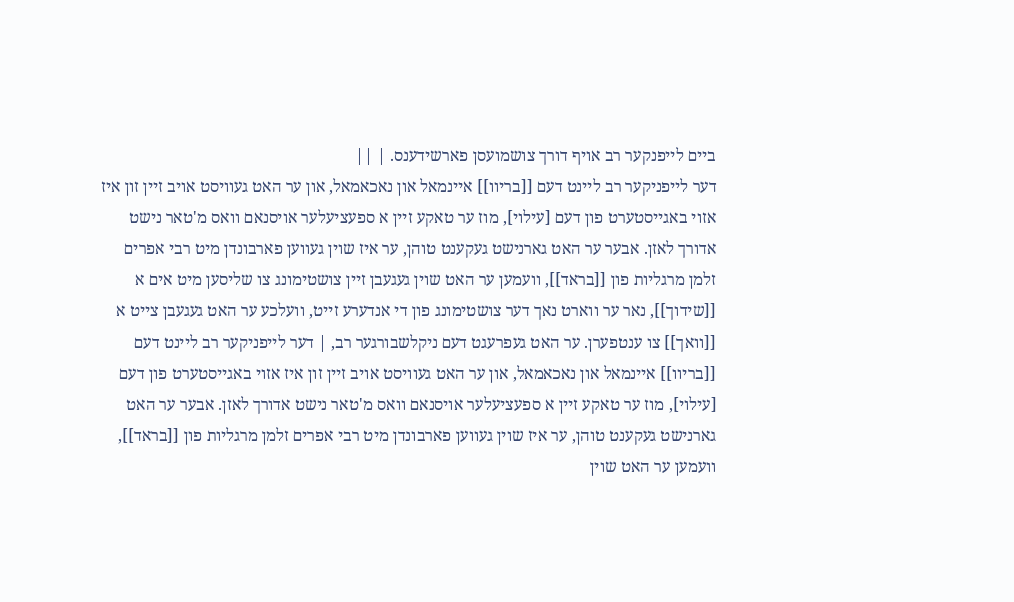ביים לייפנקער רב אויף דורך צושמועסן פארשידענס. | ||
דער לייפניקער רב ליינט דעם [[בריוו]] איינמאל און נאכאמאל, און ער האט געוויסט אויב זיין זון איז אזוי באגייסטערט פון דעם [עילוי], מוז ער טאקע זיין א ספעציעלער אויסנאם וואס מ'טאר נישט אדורך לאזן. אבער ער האט גארנישט געקענט טוהן, ער איז שוין געווען פארבונדן מיט רבי אפרים זלמן מרגליות פון [[בראד]], וועמען ער האט שוין געגעבן זיין צושטימונג צו שליסען מיט אים א [[שידוך]], נאר ער ווארט נאך דער צושטימונג פון די אנדערע זייט, וועלכע ער האט געגעבן צייט א [[וואך]] צו ענטפערן. ער האט געפרעגט דעם ניקלשבורגער רב, | דער לייפניקער רב ליינט דעם [[בריוו]] איינמאל און נאכאמאל, און ער האט געוויסט אויב זיין זון איז אזוי באגייסטערט פון דעם [עילוי], מוז ער טאקע זיין א ספעציעלער אויסנאם וואס מ'טאר נישט אדורך לאזן. אבער ער האט גארנישט געקענט טוהן, ער איז שוין געווען פארבונדן מיט רבי אפרים זלמן מרגליות פון [[בראד]], וועמען ער האט שוין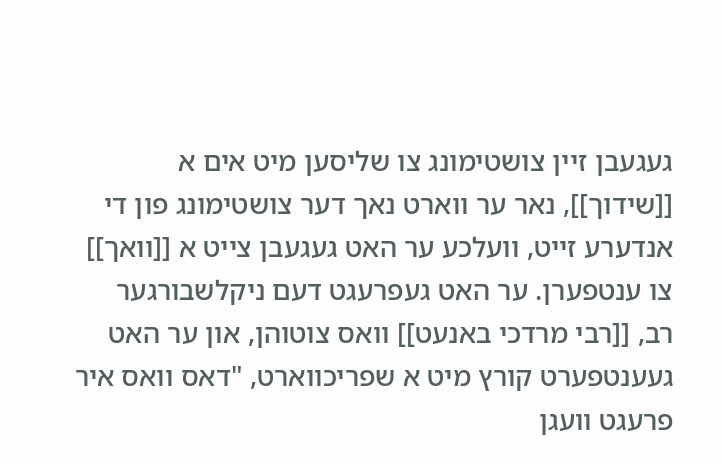געגעבן זיין צושטימונג צו שליסען מיט אים א [[שידוך]], נאר ער ווארט נאך דער צושטימונג פון די אנדערע זייט, וועלכע ער האט געגעבן צייט א [[וואך]] צו ענטפערן. ער האט געפרעגט דעם ניקלשבורגער רב, [[רבי מרדכי באנעט]] וואס צוטוהן, און ער האט געענטפערט קורץ מיט א שפריכווארט, "דאס וואס איר פרעגט וועגן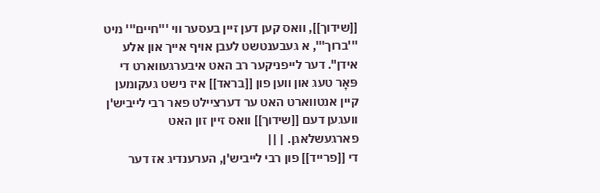[[שידוך]], וואס קען דען זיין בעסער ווי '''חיים''' מיט '''ברוך''', א געבענטשט לעבן אויף אייך און אלע אידן". דער לייפניקער רב האט איבערגעווארט די פּאָר טעג און ווען פון [[בראד]] איז נישט געקומען קיין אנטווארט האט ער דערציילט פאר רבי לייביש'ן וועגען דעם [[שידוך]] וואס זיין זון האט פארגעשלאגן. | ||
די [[פרייד]] פון רבי לייביש'ן, הערענדיג אז דער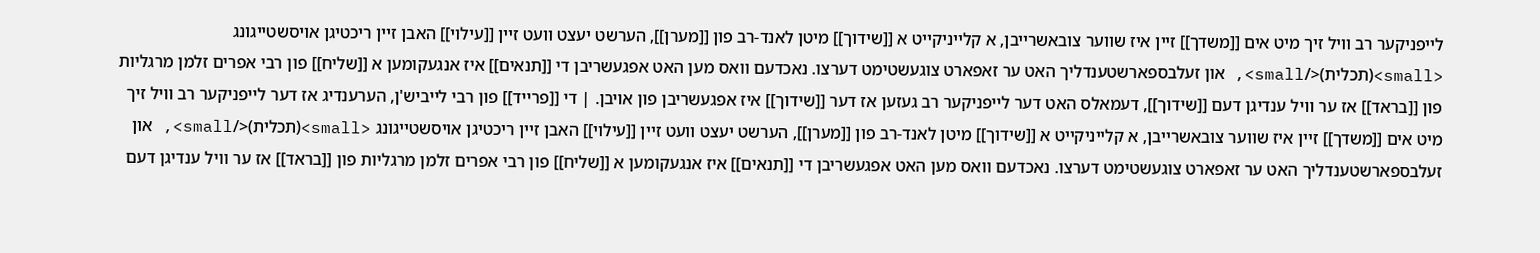לייפניקער רב וויל זיך מיט אים [[משדך]] זיין איז שווער צובאשרייבן, א קלייניקייט א [[שידוך]] מיטן לאנד-רב פון [[מערן]], הערשט יעצט וועט זיין [[עילוי]] האבן זיין ריכטיגן אויסשטייגונג <small>(תכלית)</small>, און זעלבספארשטענדליך האט ער זאפארט צוגעשטימט דערצו. נאכדעם וואס מען האט אפגעשריבן די [[תנאים]] איז אנגעקומען א [[שליח]] פון רבי אפרים זלמן מרגליות פון [[בראד]] אז ער וויל ענדיגן דעם [[שידוך]], דעמאלס האט דער לייפניקער רב געזען אז דער [[שידוך]] איז אפגעשריבן פון אויבן. | די [[פרייד]] פון רבי לייביש'ן, הערענדיג אז דער לייפניקער רב וויל זיך מיט אים [[משדך]] זיין איז שווער צובאשרייבן, א קלייניקייט א [[שידוך]] מיטן לאנד-רב פון [[מערן]], הערשט יעצט וועט זיין [[עילוי]] האבן זיין ריכטיגן אויסשטייגונג <small>(תכלית)</small>, און זעלבספארשטענדליך האט ער זאפארט צוגעשטימט דערצו. נאכדעם וואס מען האט אפגעשריבן די [[תנאים]] איז אנגעקומען א [[שליח]] פון רבי אפרים זלמן מרגליות פון [[בראד]] אז ער וויל ענדיגן דעם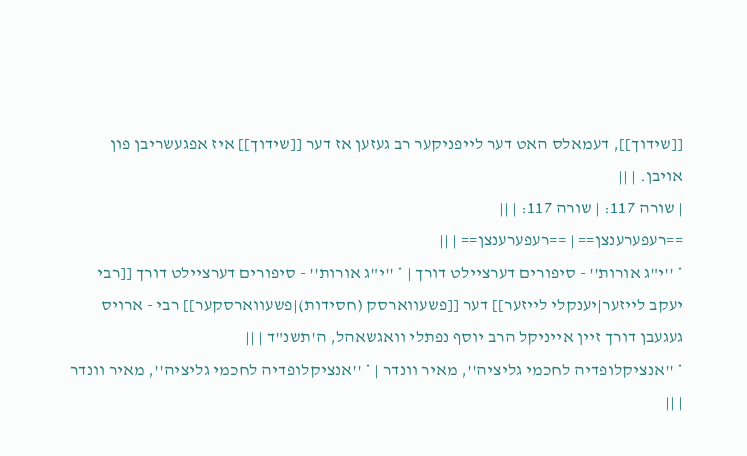[[שידוך]], דעמאלס האט דער לייפניקער רב געזען אז דער [[שידוך]] איז אפגעשריבן פון אויבן. | ||
| שורה 117: | שורה 117: | ||
==רעפערענצן== | ==רעפערענצן== | ||
* ''י"ג אורות'' - סיפורים דערציילט דורך | * ''י"ג אורות'' - סיפורים דערציילט דורך [[רבי יעקב לייזער|יענקלי לייזער]] דער [[פשעווארסק (חסידות)|פשעווארסקער]] רבי - ארויס געגעבן דורך זיין אייניקל הרב יוסף נפתלי וואגשאהל, ה'תשנ"ד | ||
* ''אנציקלופדיה לחכמי גליציה'', מאיר וונדר | * ''אנציקלופדיה לחכמי גליציה'', מאיר וונדר | ||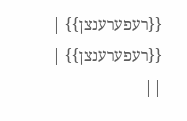{{רעפערענצן}} | {{רעפערענצן}} | ||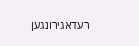רעדאגירונגען